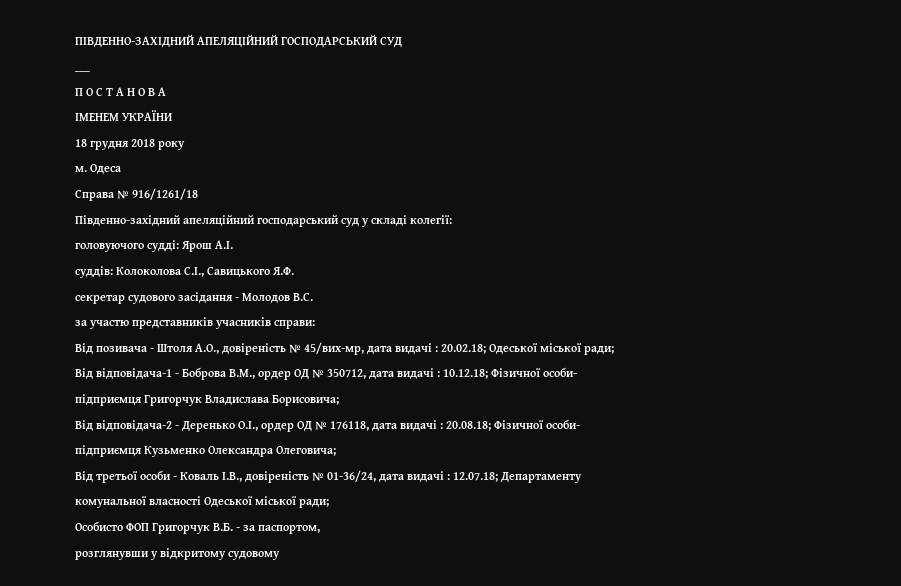ПІВДЕННО-ЗАХІДНИЙ АПЕЛЯЦІЙНИЙ ГОСПОДАРСЬКИЙ СУД
___
П О С Т А Н О В А
ІМЕНЕМ УКРАЇНИ
18 грудня 2018 року
м. Одеса
Справа № 916/1261/18
Південно-західний апеляційний господарський суд у складі колегії:
головуючого судді: Ярош А.І.
суддів: Колоколова С.І., Савицького Я.Ф.
секретар судового засідання - Молодов В.С.
за участю представників учасників справи:
Від позивача - Штоля А.О., довіреність № 45/вих-мр, дата видачі : 20.02.18; Одеської міської ради;
Від відповідача-1 - Боброва В.М., ордер ОД № 350712, дата видачі : 10.12.18; Фізичної особи-підприємця Григорчук Владислава Борисовича;
Від відповідача-2 - Деренько О.І., ордер ОД № 176118, дата видачі : 20.08.18; Фізичної особи-підприємця Кузьменко Олександра Олеговича;
Від третьої особи - Коваль І.В., довіреність № 01-36/24, дата видачі : 12.07.18; Департаменту комунальної власності Одеської міської ради;
Особисто ФОП Григорчук В.Б. - за паспортом,
розглянувши у відкритому судовому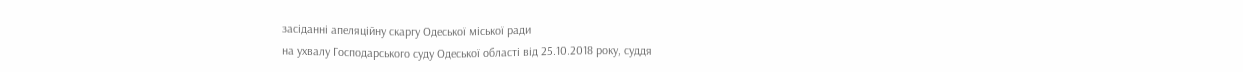засіданні апеляційну скаргу Одеської міської ради
на ухвалу Господарського суду Одеської області від 25.10.2018 року, суддя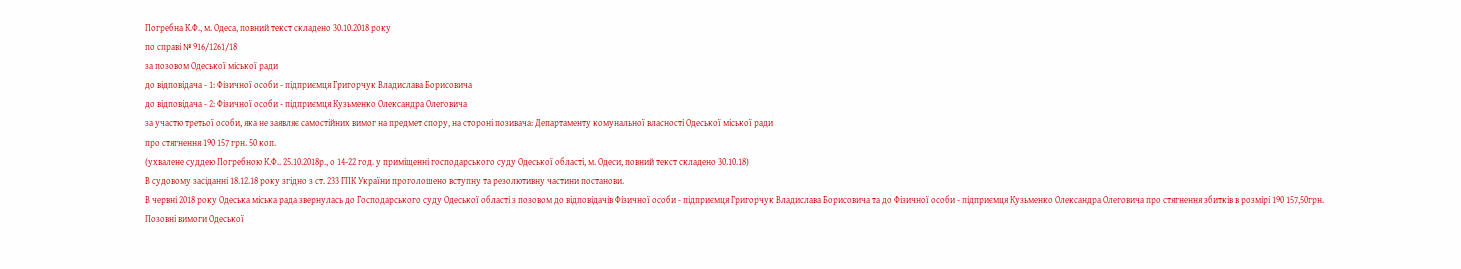Погребна К.Ф., м. Одеса, повний текст складено 30.10.2018 року
по справі № 916/1261/18
за позовом Одеської міської ради
до відповідача - 1: Фізичної особи - підприємця Григорчук Владислава Борисовича
до відповідача - 2: Фізичної особи - підприємця Кузьменко Олександра Олеговича
за участю третьої особи, яка не заявляє самостійних вимог на предмет спору, на стороні позивача: Департаменту комунальної власності Одеської міської ради
про стягнення 190 157 грн. 50 коп.
(ухвалене суддею Погребною К.Ф.. 25.10.2018р., о 14-22 год. у приміщенні господарського суду Одеської області, м. Одеси, повний текст складено 30.10.18)
В судовому засіданні 18.12.18 року згідно з ст. 233 ГПК України проголошено вступну та резолютивну частини постанови.
В червні 2018 року Одеська міська рада звернулась до Господарського суду Одеської області з позовом до відповідачів Фізичної особи - підприємця Григорчук Владислава Борисовича та до Фізичної особи - підприємця Кузьменко Олександра Олеговича про стягнення збитків в розмірі 190 157,50грн.
Позовні вимоги Одеської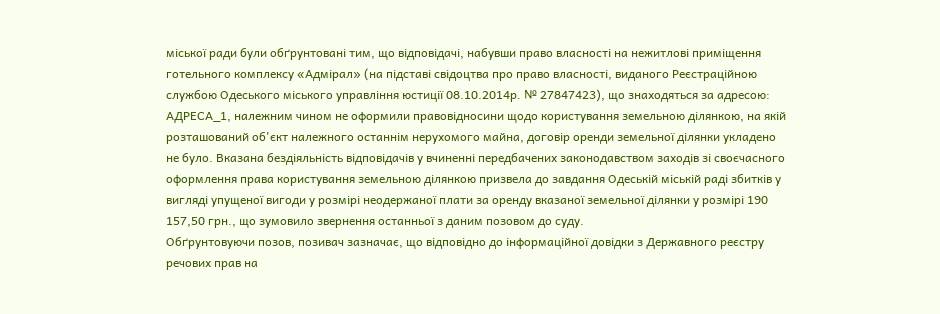міської ради були обґрунтовані тим, що відповідачі, набувши право власності на нежитлові приміщення готельного комплексу «Адмірал» (на підставі свідоцтва про право власності, виданого Реєстраційною службою Одеського міського управління юстиції 08.10.2014р. № 27847423), що знаходяться за адресою: АДРЕСА_1, належним чином не оформили правовідносини щодо користування земельною ділянкою, на якій розташований об'єкт належного останнім нерухомого майна, договір оренди земельної ділянки укладено не було. Вказана бездіяльність відповідачів у вчиненні передбачених законодавством заходів зі своєчасного оформлення права користування земельною ділянкою призвела до завдання Одеській міській раді збитків у вигляді упущеної вигоди у розмірі неодержаної плати за оренду вказаної земельної ділянки у розмірі 190 157,50 грн., що зумовило звернення останньої з даним позовом до суду.
Обґрунтовуючи позов, позивач зазначає, що відповідно до інформаційної довідки з Державного реєстру речових прав на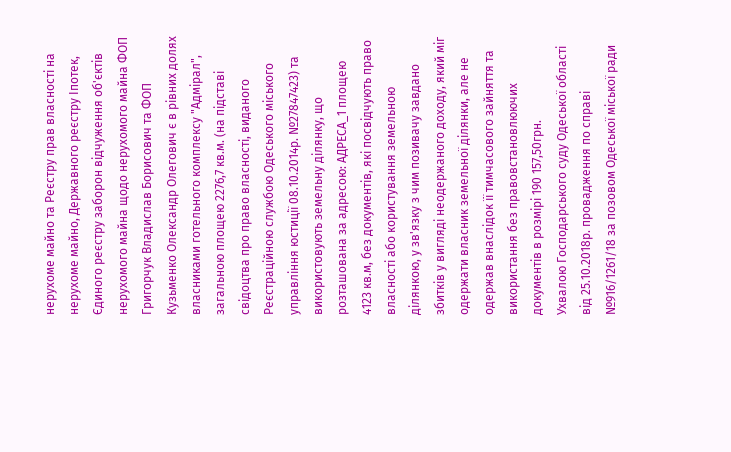нерухоме майно та Реєстру прав власності на нерухоме майно, Державного реєстру Іпотек, Єдиного реєстру заборон відчуження об'єктів нерухомого майна щодо нерухомого майна ФОП Григорчук Владислав Борисович та ФОП Кузьменко Олександр Олегович є в рівних долях власниками готельного комплексу "Адмірал", загальною площею 2276,7 кв.м. (на підставі свідоцтва про право власності, виданого Реєстраційною службою Одеського міського управління юстиції 08.10.2014р. №27847423) та використовують земельну ділянку, що розташована за адресою: АДРЕСА_1 площею 4123 кв.м, без документів, які посвідчують право власності або користування земельною ділянкою, у зв'язку з чим позивачу завдано збитків у вигляді неодержаного доходу, який міг одержати власник земельної ділянки, але не одержав внаслідок її тимчасового зайняття та використання без правовстановлюючих документів в розмірі 190 157,50грн.
Ухвалою Господарського суду Одеської області від 25.10.2018р. провадження по справі №916/1261/18 за позовом Одеської міської ради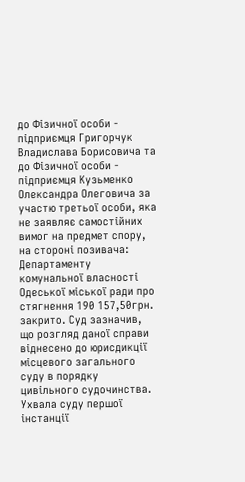до Фізичної особи - підприємця Григорчук Владислава Борисовича та до Фізичної особи - підприємця Кузьменко Олександра Олеговича за участю третьої особи, яка не заявляє самостійних вимог на предмет спору, на стороні позивача: Департаменту комунальної власності Одеської міської ради про стягнення 190 157,50грн. закрито. Суд зазначив, що розгляд даної справи віднесено до юрисдикції місцевого загального суду в порядку цивільного судочинства.
Ухвала суду першої інстанції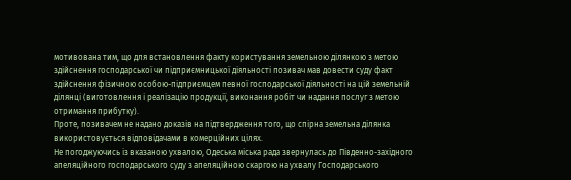мотивована тим, що для встановлення факту користування земельною ділянкою з метою здійснення господарської чи підприємницької діяльності позивач мав довести суду факт здійснення фізичною особою-підприємцем певної господарської діяльності на цій земельній ділянці (виготовлення і реалізацію продукції, виконання робіт чи надання послуг з метою отримання прибутку).
Проте, позивачем не надано доказів на підтвердження того, що спірна земельна ділянка використовується відповідачами в комерційних цілях.
Не погоджуючись із вказаною ухвалою, Одеська міська рада звернулась до Південно-західного апеляційного господарського суду з апеляційною скаргою на ухвалу Господарського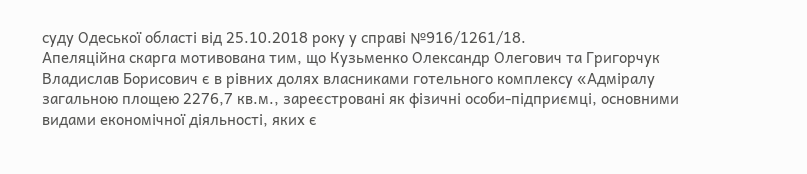суду Одеської області від 25.10.2018 року у справі №916/1261/18.
Апеляційна скарга мотивована тим, що Кузьменко Олександр Олегович та Григорчук Владислав Борисович є в рівних долях власниками готельного комплексу «Адміралу загальною площею 2276,7 кв.м., зареєстровані як фізичні особи-підприємці, основними видами економічної діяльності, яких є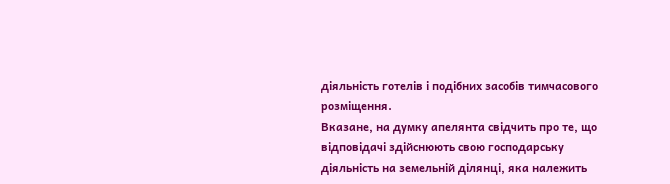діяльність готелів і подібних засобів тимчасового розміщення.
Вказане, на думку апелянта свідчить про те, що відповідачі здійснюють свою господарську діяльність на земельній ділянці, яка належить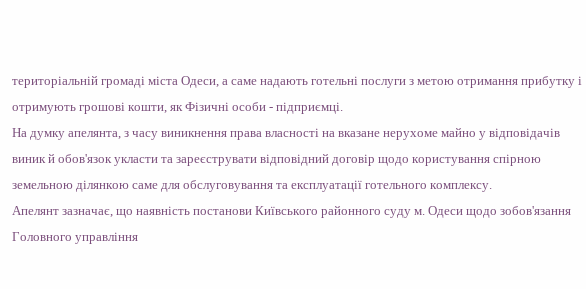територіальній громаді міста Одеси, а саме надають готельні послуги з метою отримання прибутку і отримують грошові кошти, як Фізичні особи - підприємці.
На думку апелянта, з часу виникнення права власності на вказане нерухоме майно у відповідачів виник й обов'язок укласти та зареєструвати відповідний договір щодо користування спірною земельною ділянкою саме для обслуговування та експлуатації готельного комплексу.
Апелянт зазначає, що наявність постанови Київського районного суду м. Одеси щодо зобов'язання Головного управління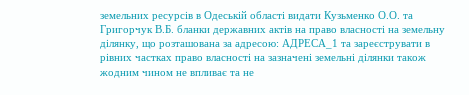земельних ресурсів в Одеській області видати Кузьменко О.О. та Григорчук В.Б. бланки державних актів на право власності на земельну ділянку, що розташована за адресою: АДРЕСА_1 та зареєструвати в рівних частках право власності на зазначені земельні ділянки також жодним чином не впливає та не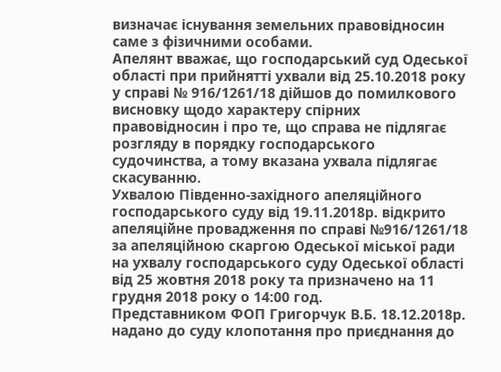визначає існування земельних правовідносин саме з фізичними особами.
Апелянт вважає, що господарський суд Одеської області при прийнятті ухвали від 25.10.2018 року у справі № 916/1261/18 дійшов до помилкового висновку щодо характеру спірних правовідносин і про те, що справа не підлягає розгляду в порядку господарського судочинства, а тому вказана ухвала підлягає скасуванню.
Ухвалою Південно-західного апеляційного господарського суду від 19.11.2018р. відкрито апеляційне провадження по справі №916/1261/18 за апеляційною скаргою Одеської міської ради на ухвалу господарського суду Одеської області від 25 жовтня 2018 року та призначено на 11 грудня 2018 року о 14:00 год.
Представником ФОП Григорчук В.Б. 18.12.2018р. надано до суду клопотання про приєднання до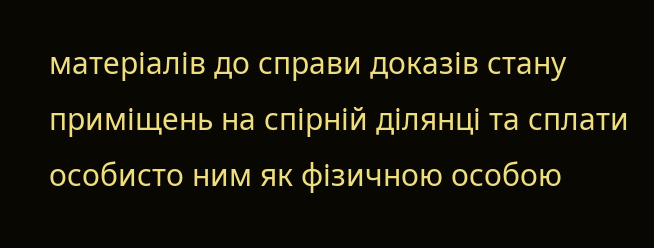матеріалів до справи доказів стану приміщень на спірній ділянці та сплати особисто ним як фізичною особою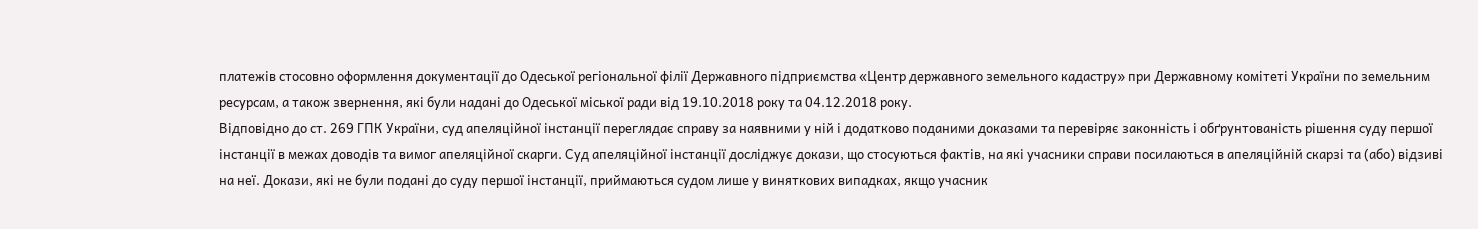платежів стосовно оформлення документації до Одеської регіональної філії Державного підприємства «Центр державного земельного кадастру» при Державному комітеті України по земельним ресурсам, а також звернення, які були надані до Одеської міської ради від 19.10.2018 року та 04.12.2018 року.
Відповідно до ст. 269 ГПК України, суд апеляційної інстанції переглядає справу за наявними у ній і додатково поданими доказами та перевіряє законність і обґрунтованість рішення суду першої інстанції в межах доводів та вимог апеляційної скарги. Суд апеляційної інстанції досліджує докази, що стосуються фактів, на які учасники справи посилаються в апеляційній скарзі та (або) відзиві на неї. Докази, які не були подані до суду першої інстанції, приймаються судом лише у виняткових випадках, якщо учасник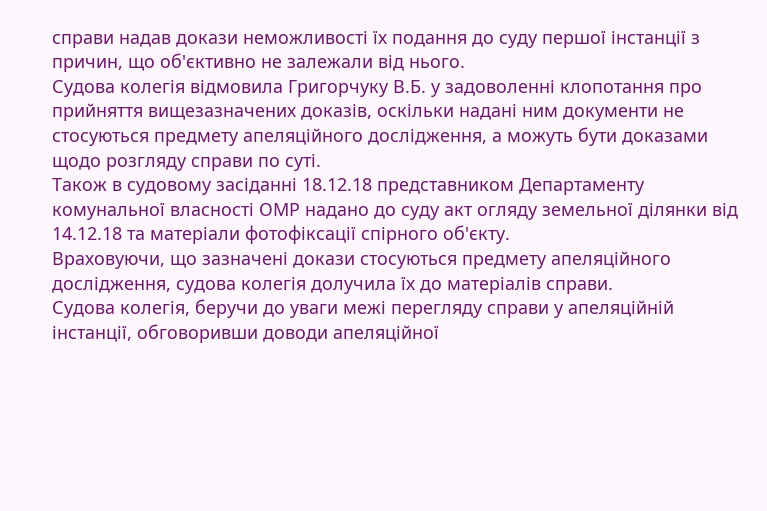справи надав докази неможливості їх подання до суду першої інстанції з причин, що об'єктивно не залежали від нього.
Судова колегія відмовила Григорчуку В.Б. у задоволенні клопотання про прийняття вищезазначених доказів, оскільки надані ним документи не стосуються предмету апеляційного дослідження, а можуть бути доказами щодо розгляду справи по суті.
Також в судовому засіданні 18.12.18 представником Департаменту комунальної власності ОМР надано до суду акт огляду земельної ділянки від 14.12.18 та матеріали фотофіксації спірного об'єкту.
Враховуючи, що зазначені докази стосуються предмету апеляційного дослідження, судова колегія долучила їх до матеріалів справи.
Судова колегія, беручи до уваги межі перегляду справи у апеляційній інстанції, обговоривши доводи апеляційної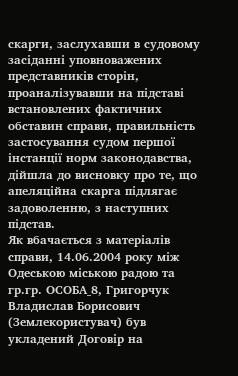скарги, заслухавши в судовому засіданні уповноважених представників сторін, проаналізувавши на підставі встановлених фактичних обставин справи, правильність застосування судом першої інстанції норм законодавства, дійшла до висновку про те, що апеляційна скарга підлягає задоволенню, з наступних підстав.
Як вбачається з матеріалів справи, 14.06.2004 року між Одеською міською радою та гр.гр. ОСОБА_8, Григорчук Владислав Борисович (Землекористувач) був укладений Договір на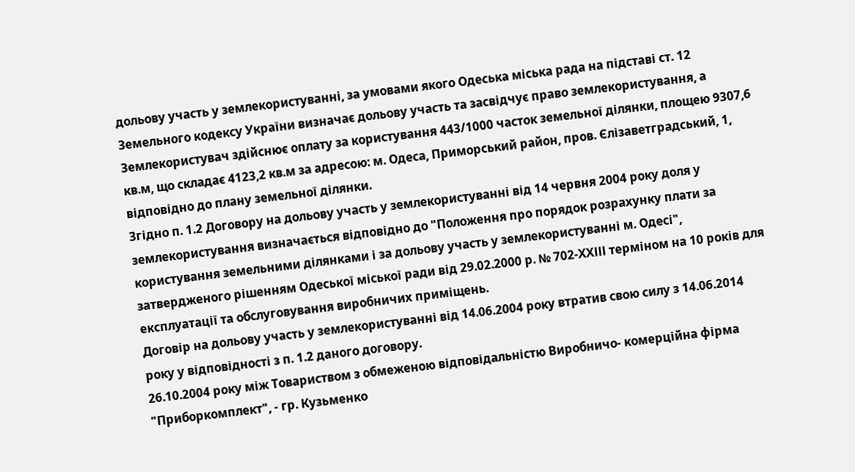дольову участь у землекористуванні, за умовами якого Одеська міська рада на підставі ст. 12 Земельного кодексу України визначає дольову участь та засвідчує право землекористування, а Землекористувач здійснює оплату за користування 443/1000 часток земельної ділянки, площею 9307,6 кв.м, що складає 4123,2 кв.м за адресою: м. Одеса, Приморський район, пров. Єлізаветградський, 1, відповідно до плану земельної ділянки.
Згідно п. 1.2 Договору на дольову участь у землекористуванні від 14 червня 2004 року доля у землекористування визначається відповідно до "Положення про порядок розрахунку плати за користування земельними ділянками і за дольову участь у землекористуванні м. Одесі", затвердженого рішенням Одеської міської ради від 29.02.2000 р. № 702-ХХІІІ терміном на 10 років для експлуатації та обслуговування виробничих приміщень.
Договір на дольову участь у землекористуванні від 14.06.2004 року втратив свою силу з 14.06.2014 року у відповідності з п. 1.2 даного договору.
26.10.2004 року між Товариством з обмеженою відповідальністю Виробничо- комерційна фірма "Приборкомплект", - гр. Кузьменко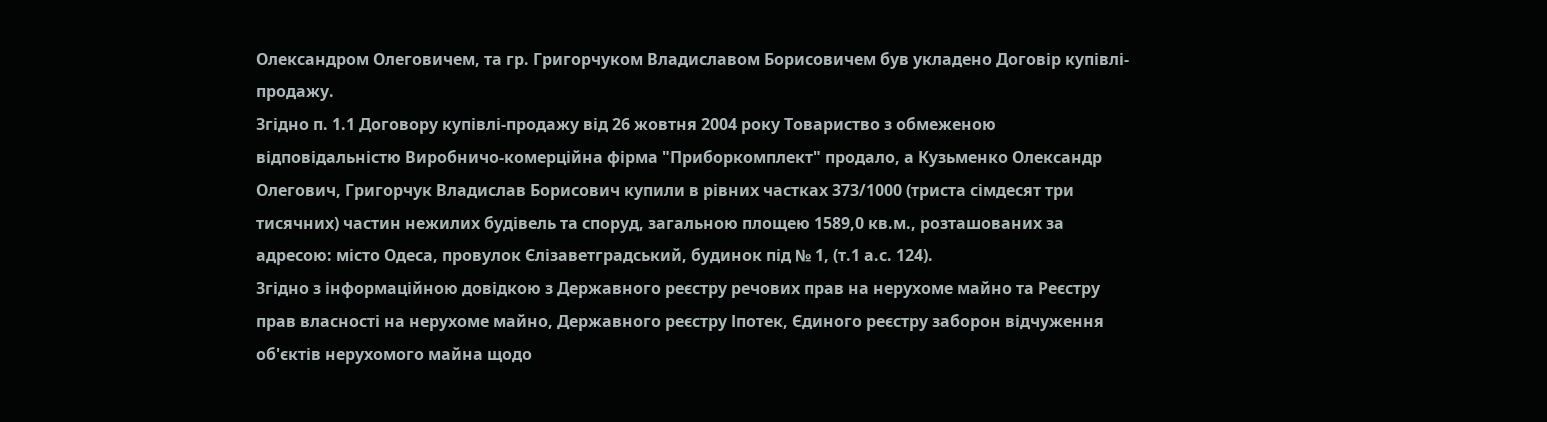Олександром Олеговичем, та гр. Григорчуком Владиславом Борисовичем був укладено Договір купівлі-продажу.
Згідно п. 1.1 Договору купівлі-продажу від 26 жовтня 2004 року Товариство з обмеженою відповідальністю Виробничо-комерційна фірма "Приборкомплект" продало, а Кузьменко Олександр Олегович, Григорчук Владислав Борисович купили в рівних частках 373/1000 (триста сімдесят три тисячних) частин нежилих будівель та споруд, загальною площею 1589,0 кв.м., розташованих за адресою: місто Одеса, провулок Єлізаветградський, будинок під № 1, (т.1 а.с. 124).
Згідно з інформаційною довідкою з Державного реєстру речових прав на нерухоме майно та Реєстру прав власності на нерухоме майно, Державного реєстру Іпотек, Єдиного реєстру заборон відчуження об'єктів нерухомого майна щодо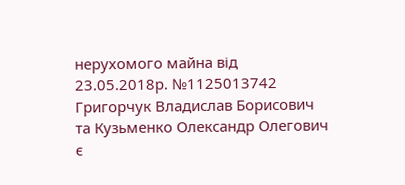нерухомого майна від 23.05.2018р. №1125013742 Григорчук Владислав Борисович та Кузьменко Олександр Олегович є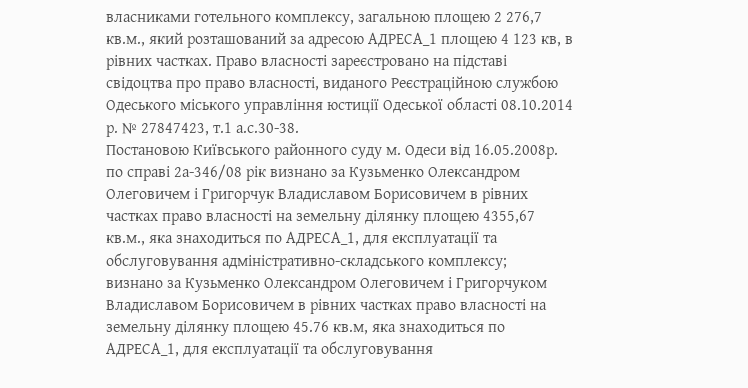власниками готельного комплексу, загальною площею 2 276,7 кв.м., який розташований за адресою АДРЕСА_1 площею 4 123 кв, в рівних частках. Право власності зареєстровано на підставі свідоцтва про право власності, виданого Реєстраційною службою Одеського міського управління юстиції Одеської області 08.10.2014 р. № 27847423, т.1 а.с.30-38.
Постановою Київського районного суду м. Одеси від 16.05.2008р. по справі 2а-346/08 рік визнано за Кузьменко Олександром Олеговичем і Григорчук Владиславом Борисовичем в рівних частках право власності на земельну ділянку площею 4355,67 кв.м., яка знаходиться по АДРЕСА_1, для експлуатації та обслуговування адміністративно-складського комплексу;
визнано за Кузьменко Олександром Олеговичем і Григорчуком Владиславом Борисовичем в рівних частках право власності на земельну ділянку площею 45.76 кв.м, яка знаходиться по АДРЕСА_1, для експлуатації та обслуговування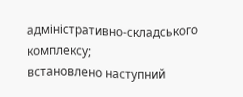адміністративно-складського комплексу;
встановлено наступний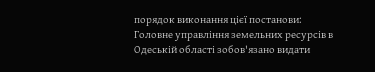порядок виконання цієї постанови: Головне управління земельних ресурсів в Одеській області зобов'язано видати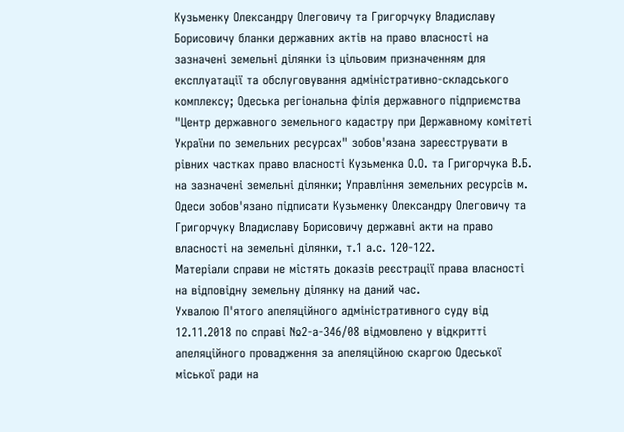Кузьменку Олександру Олеговичу та Григорчуку Владиславу Борисовичу бланки державних актів на право власності на зазначені земельні ділянки із цільовим призначенням для експлуатації та обслуговування адміністративно-складського комплексу; Одеська регіональна філія державного підприємства "Центр державного земельного кадастру при Державному комітеті України по земельних ресурсах" зобов'язана зареєструвати в рівних частках право власності Кузьменка О.О. та Григорчука В.Б. на зазначені земельні ділянки; Управління земельних ресурсів м. Одеси зобов'язано підписати Кузьменку Олександру Олеговичу та Григорчуку Владиславу Борисовичу державні акти на право власності на земельні ділянки, т.1 а.с. 120-122.
Матеріали справи не містять доказів реєстрації права власності на відповідну земельну ділянку на даний час.
Ухвалою П'ятого апеляційного адміністративного суду від 12.11.2018 по справі №2-а-346/08 відмовлено у відкритті апеляційного провадження за апеляційною скаргою Одеської міської ради на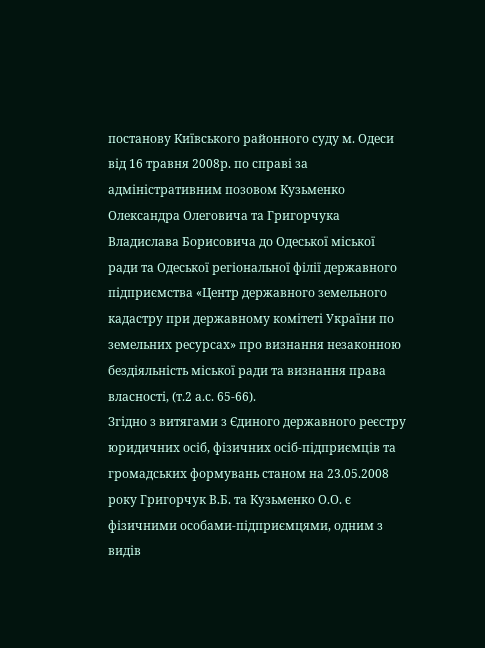постанову Київського районного суду м. Одеси від 16 травня 2008р. по справі за адміністративним позовом Кузьменко Олександра Олеговича та Григорчука Владислава Борисовича до Одеської міської ради та Одеської регіональної філії державного підприємства «Центр державного земельного кадастру при державному комітеті України по земельних ресурсах» про визнання незаконною бездіяльність міської ради та визнання права власності, (т.2 а.с. 65-66).
Згідно з витягами з Єдиного державного реєстру юридичних осіб, фізичних осіб-підприємців та громадських формувань станом на 23.05.2008 року Григорчук В.Б. та Кузьменко О.О. є фізичними особами-підприємцями, одним з видів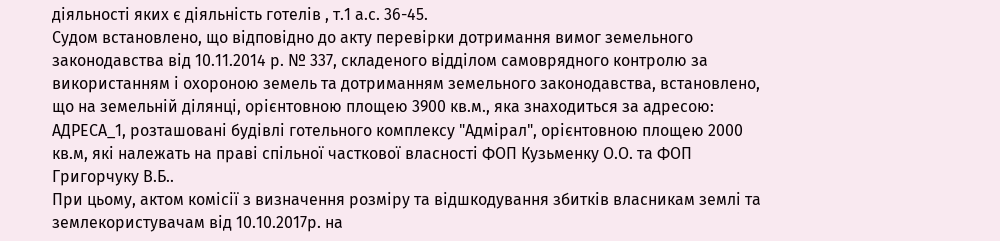діяльності яких є діяльність готелів , т.1 а.с. 36-45.
Судом встановлено, що відповідно до акту перевірки дотримання вимог земельного законодавства від 10.11.2014 р. № 337, складеного відділом самоврядного контролю за використанням і охороною земель та дотриманням земельного законодавства, встановлено, що на земельній ділянці, орієнтовною площею 3900 кв.м., яка знаходиться за адресою: АДРЕСА_1, розташовані будівлі готельного комплексу "Адмірал", орієнтовною площею 2000 кв.м, які належать на праві спільної часткової власності ФОП Кузьменку О.О. та ФОП Григорчуку В.Б..
При цьому, актом комісії з визначення розміру та відшкодування збитків власникам землі та землекористувачам від 10.10.2017р. на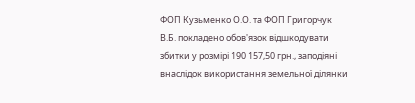ФОП Кузьменко О.О. та ФОП Григорчук В.Б. покладено обов'язок відшкодувати збитки у розмірі 190 157,50 грн., заподіяні внаслідок використання земельної ділянки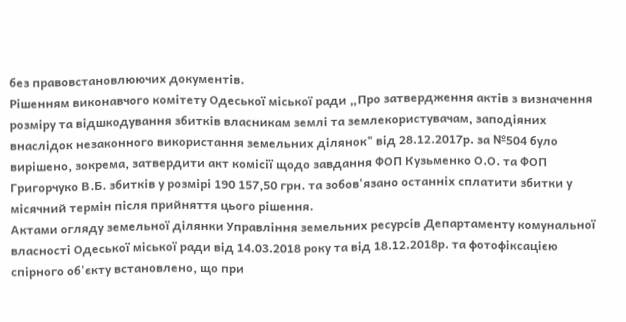без правовстановлюючих документів.
Рішенням виконавчого комітету Одеської міської ради „Про затвердження актів з визначення розміру та відшкодування збитків власникам землі та землекористувачам, заподіяних внаслідок незаконного використання земельних ділянок" від 28.12.2017р. за №504 було вирішено, зокрема, затвердити акт комісії щодо завдання ФОП Кузьменко О.О. та ФОП Григорчуко В.Б. збитків у розмірі 190 157,50 грн. та зобов'язано останніх сплатити збитки у місячний термін після прийняття цього рішення.
Актами огляду земельної ділянки Управління земельних ресурсів Департаменту комунальної власності Одеської міської ради від 14.03.2018 року та від 18.12.2018р. та фотофіксацією спірного об'єкту встановлено, що при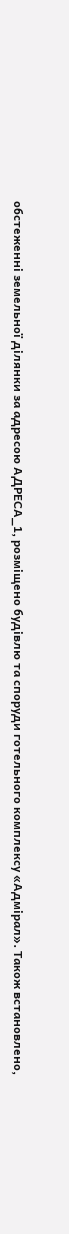обстеженні земельної ділянки за адресою АДРЕСА_1, розміщено будівлю та споруди готельного комплексу «Адмірал». Також встановлено,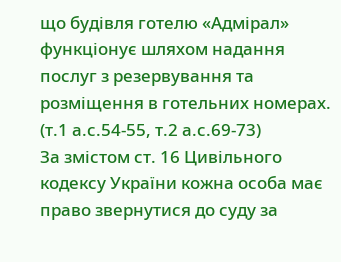що будівля готелю «Адмірал» функціонує шляхом надання послуг з резервування та розміщення в готельних номерах. (т.1 а.с.54-55, т.2 а.с.69-73)
За змістом ст. 16 Цивільного кодексу України кожна особа має право звернутися до суду за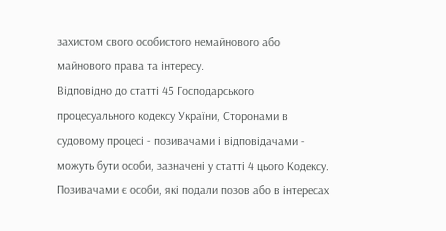захистом свого особистого немайнового або майнового права та інтересу.
Відповідно до статті 45 Господарського процесуального кодексу України, Сторонами в судовому процесі - позивачами і відповідачами - можуть бути особи, зазначені у статті 4 цього Кодексу. Позивачами є особи, які подали позов або в інтересах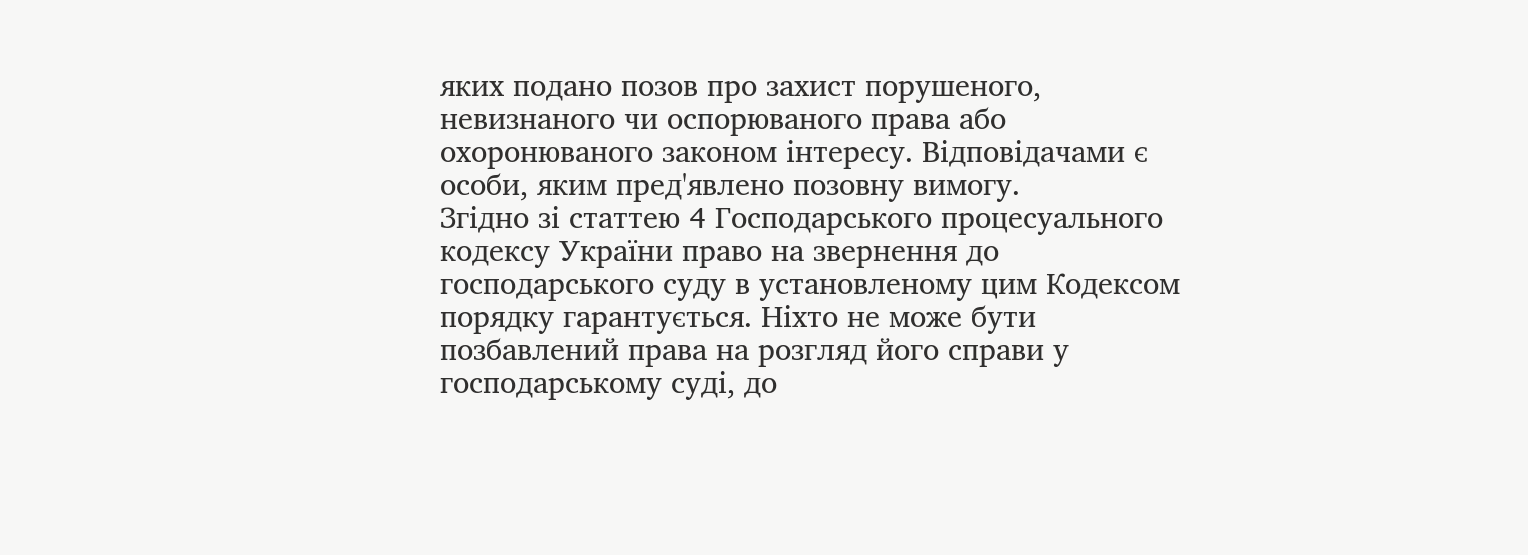яких подано позов про захист порушеного, невизнаного чи оспорюваного права або охоронюваного законом інтересу. Відповідачами є особи, яким пред'явлено позовну вимогу.
Згідно зі статтею 4 Господарського процесуального кодексу України право на звернення до господарського суду в установленому цим Кодексом порядку гарантується. Ніхто не може бути позбавлений права на розгляд його справи у господарському суді, до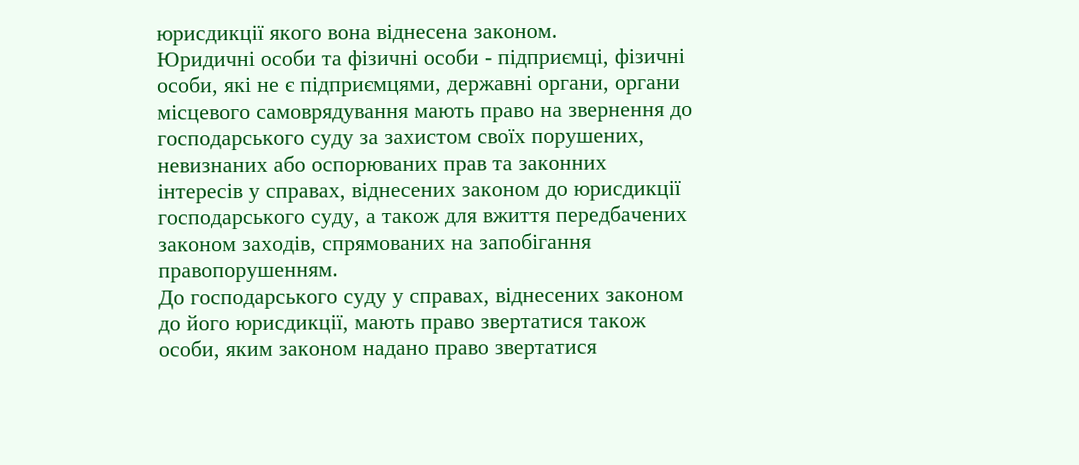юрисдикції якого вона віднесена законом.
Юридичні особи та фізичні особи - підприємці, фізичні особи, які не є підприємцями, державні органи, органи місцевого самоврядування мають право на звернення до господарського суду за захистом своїх порушених, невизнаних або оспорюваних прав та законних інтересів у справах, віднесених законом до юрисдикції господарського суду, а також для вжиття передбачених законом заходів, спрямованих на запобігання правопорушенням.
До господарського суду у справах, віднесених законом до його юрисдикції, мають право звертатися також особи, яким законом надано право звертатися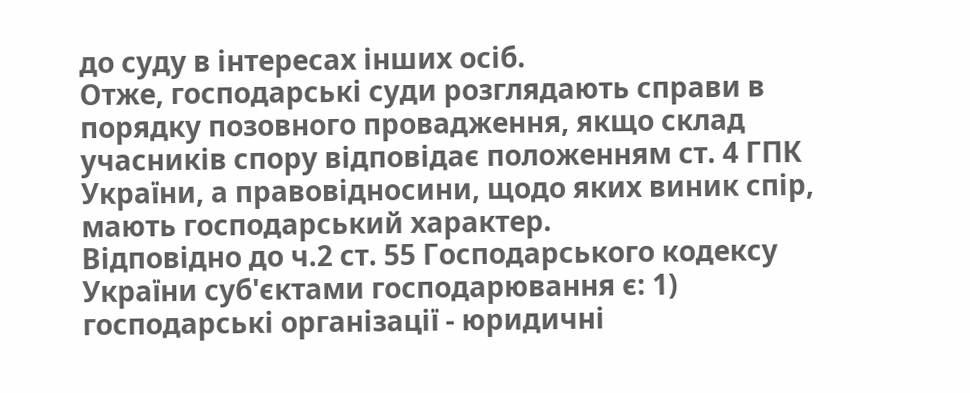до суду в інтересах інших осіб.
Отже, господарські суди розглядають справи в порядку позовного провадження, якщо склад учасників спору відповідає положенням ст. 4 ГПК України, а правовідносини, щодо яких виник спір, мають господарський характер.
Відповідно до ч.2 ст. 55 Господарського кодексу України суб'єктами господарювання є: 1) господарські організації - юридичні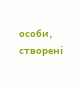особи, створені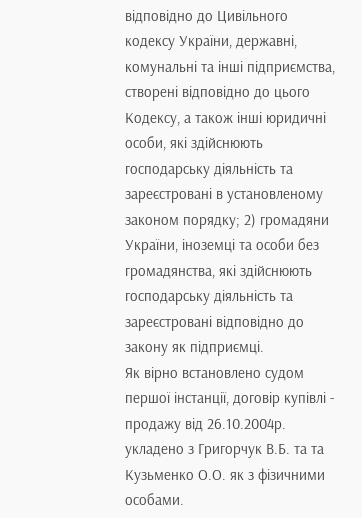відповідно до Цивільного кодексу України, державні, комунальні та інші підприємства, створені відповідно до цього Кодексу, а також інші юридичні особи, які здійснюють господарську діяльність та зареєстровані в установленому законом порядку; 2) громадяни України, іноземці та особи без громадянства, які здійснюють господарську діяльність та зареєстровані відповідно до закону як підприємці.
Як вірно встановлено судом першої інстанції, договір купівлі - продажу від 26.10.2004р. укладено з Григорчук В.Б. та та Кузьменко О.О. як з фізичними особами.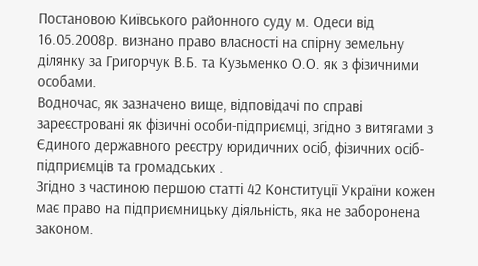Постановою Київського районного суду м. Одеси від 16.05.2008р. визнано право власності на спірну земельну ділянку за Григорчук В.Б. та Кузьменко О.О. як з фізичними особами.
Водночас, як зазначено вище, відповідачі по справі зареєстровані як фізичні особи-підприємці, згідно з витягами з Єдиного державного реєстру юридичних осіб, фізичних осіб-підприємців та громадських .
Згідно з частиною першою статті 42 Конституції України кожен має право на підприємницьку діяльність, яка не заборонена законом.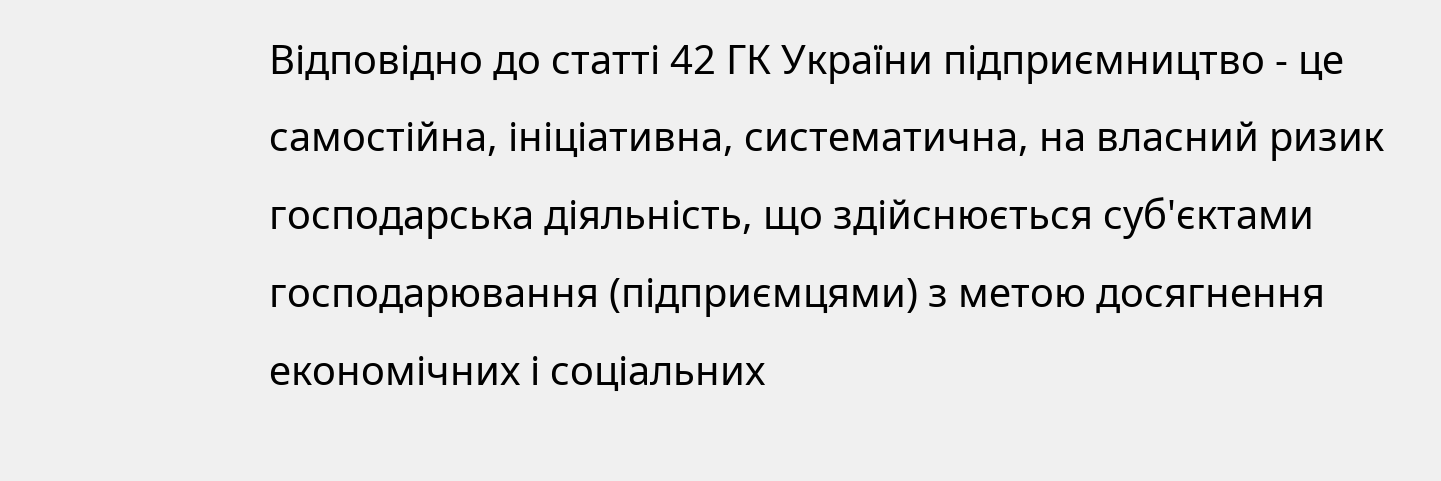Відповідно до статті 42 ГК України підприємництво - це самостійна, ініціативна, систематична, на власний ризик господарська діяльність, що здійснюється суб'єктами господарювання (підприємцями) з метою досягнення економічних і соціальних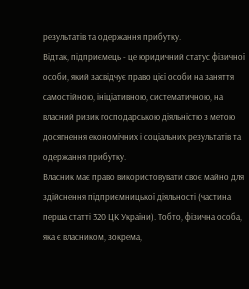результатів та одержання прибутку.
Відтак, підприємець - це юридичний статус фізичної особи, який засвідчує право цієї особи на заняття самостійною, ініціативною, систематичною, на власний ризик господарською діяльністю з метою досягнення економічних і соціальних результатів та одержання прибутку.
Власник має право використовувати своє майно для здійснення підприємницької діяльності (частина перша статті 320 ЦК України). Тобто, фізична особа, яка є власником, зокрема,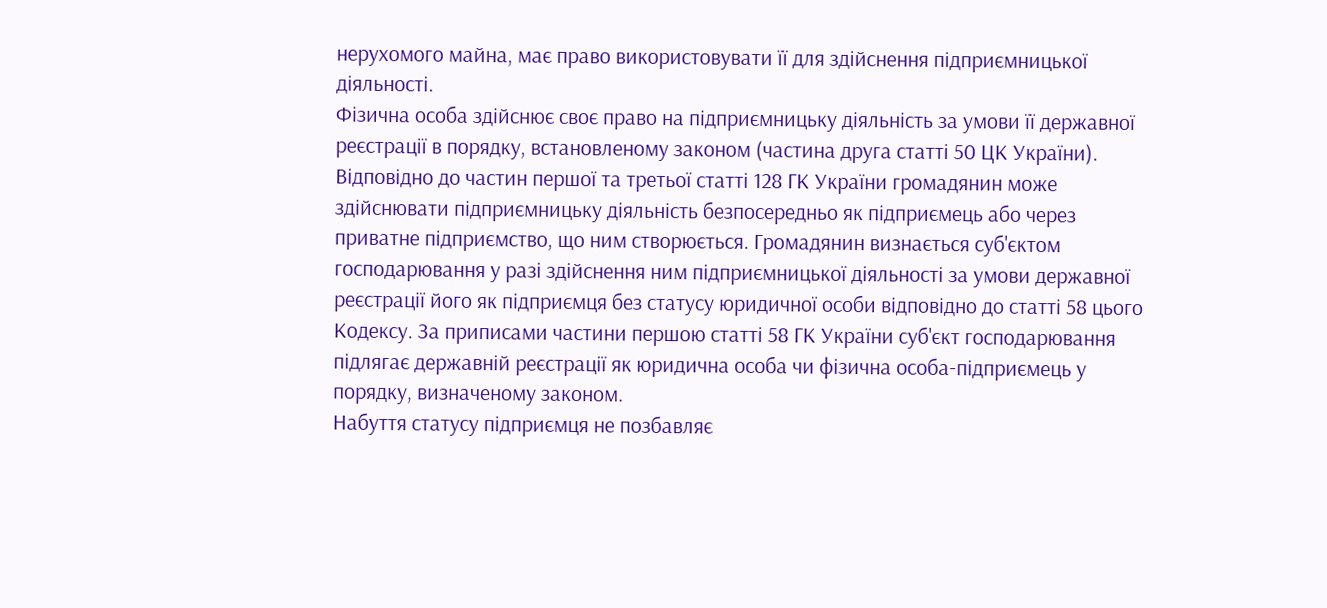нерухомого майна, має право використовувати її для здійснення підприємницької діяльності.
Фізична особа здійснює своє право на підприємницьку діяльність за умови її державної реєстрації в порядку, встановленому законом (частина друга статті 50 ЦК України).
Відповідно до частин першої та третьої статті 128 ГК України громадянин може здійснювати підприємницьку діяльність безпосередньо як підприємець або через приватне підприємство, що ним створюється. Громадянин визнається суб'єктом господарювання у разі здійснення ним підприємницької діяльності за умови державної реєстрації його як підприємця без статусу юридичної особи відповідно до статті 58 цього Кодексу. За приписами частини першою статті 58 ГК України суб'єкт господарювання підлягає державній реєстрації як юридична особа чи фізична особа-підприємець у порядку, визначеному законом.
Набуття статусу підприємця не позбавляє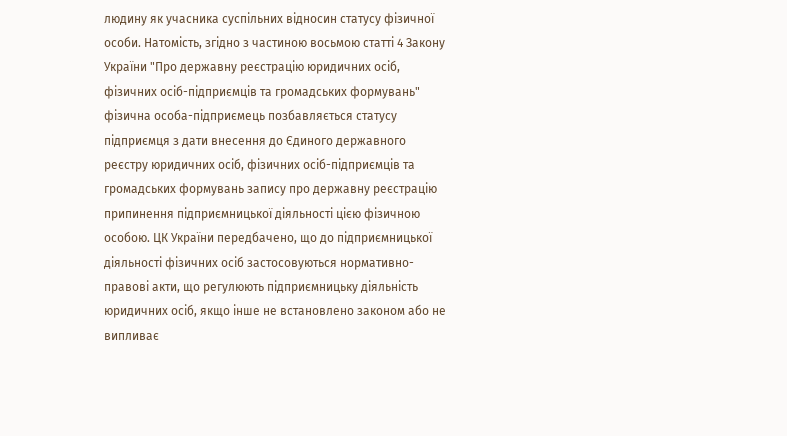людину як учасника суспільних відносин статусу фізичної особи. Натомість, згідно з частиною восьмою статті 4 Закону України "Про державну реєстрацію юридичних осіб, фізичних осіб-підприємців та громадських формувань" фізична особа-підприємець позбавляється статусу підприємця з дати внесення до Єдиного державного реєстру юридичних осіб, фізичних осіб-підприємців та громадських формувань запису про державну реєстрацію припинення підприємницької діяльності цією фізичною особою. ЦК України передбачено, що до підприємницької діяльності фізичних осіб застосовуються нормативно-правові акти, що регулюють підприємницьку діяльність юридичних осіб, якщо інше не встановлено законом або не випливає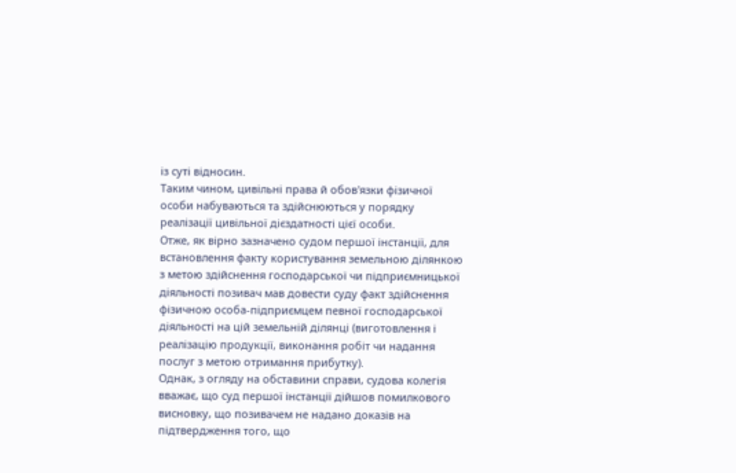із суті відносин.
Таким чином, цивільні права й обов'язки фізичної особи набуваються та здійснюються у порядку реалізації цивільної дієздатності цієї особи.
Отже, як вірно зазначено судом першої інстанції, для встановлення факту користування земельною ділянкою з метою здійснення господарської чи підприємницької діяльності позивач мав довести суду факт здійснення фізичною особа-підприємцем певної господарської діяльності на цій земельній ділянці (виготовлення і реалізацію продукції, виконання робіт чи надання послуг з метою отримання прибутку).
Однак, з огляду на обставини справи, судова колегія вважає, що суд першої інстанції дійшов помилкового висновку, що позивачем не надано доказів на підтвердження того, що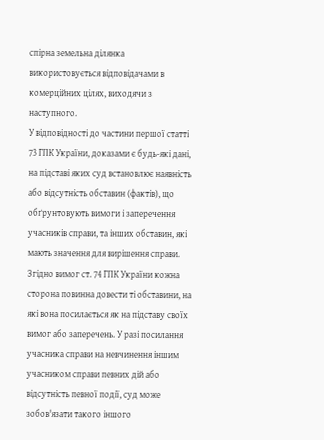спірна земельна ділянка використовується відповідачами в комерційних цілях, виходячи з наступного.
У відповідності до частини першої статті 73 ГПК України, доказами є будь-які дані, на підставі яких суд встановлює наявність або відсутність обставин (фактів), що обґрунтовують вимоги і заперечення учасників справи, та інших обставин, які мають значення для вирішення справи.
Згідно вимог ст. 74 ГПК України кожна сторона повинна довести ті обставини, на які вона посилається як на підставу своїх вимог або заперечень. У разі посилання учасника справи на невчинення іншим учасником справи певних дій або відсутність певної події, суд може зобов'язати такого іншого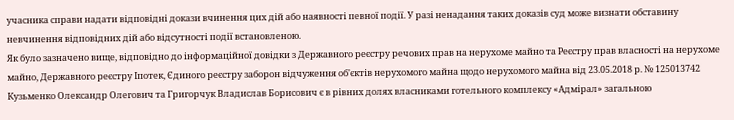учасника справи надати відповідні докази вчинення цих дій або наявності певної події. У разі ненадання таких доказів суд може визнати обставину невчинення відповідних дій або відсутності події встановленою.
Як було зазначено вище, відповідно до інформаційної довідки з Державного реєстру речових прав на нерухоме майно та Реєстру прав власності на нерухоме майно, Державного реєстру Іпотек, Єдиного реєстру заборон відчуження об'єктів нерухомого майна щодо нерухомого майна від 23.05.2018 р. № 125013742 Кузьменко Олександр Олегович та Григорчук Владислав Борисович є в рівних долях власниками готельного комплексу «Адмірал» загальною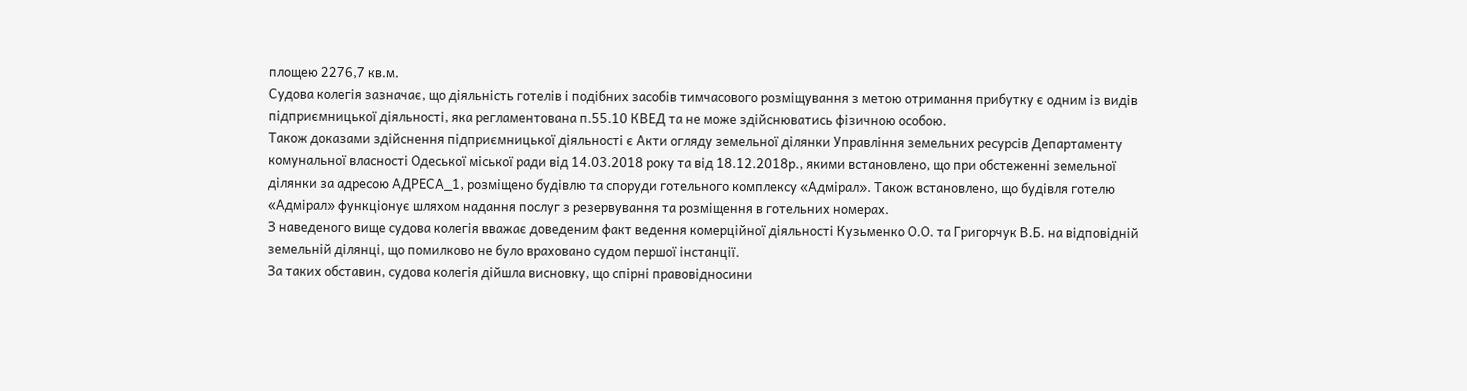площею 2276,7 кв.м.
Судова колегія зазначає, що діяльність готелів і подібних засобів тимчасового розміщування з метою отримання прибутку є одним із видів підприємницької діяльності, яка регламентована п.55.10 КВЕД та не може здійснюватись фізичною особою.
Також доказами здійснення підприємницької діяльності є Акти огляду земельної ділянки Управління земельних ресурсів Департаменту комунальної власності Одеської міської ради від 14.03.2018 року та від 18.12.2018р., якими встановлено, що при обстеженні земельної ділянки за адресою АДРЕСА_1, розміщено будівлю та споруди готельного комплексу «Адмірал». Також встановлено, що будівля готелю «Адмірал» функціонує шляхом надання послуг з резервування та розміщення в готельних номерах.
З наведеного вище судова колегія вважає доведеним факт ведення комерційної діяльності Кузьменко О.О. та Григорчук В.Б. на відповідній земельній ділянці, що помилково не було враховано судом першої інстанції.
За таких обставин, судова колегія дійшла висновку, що спірні правовідносини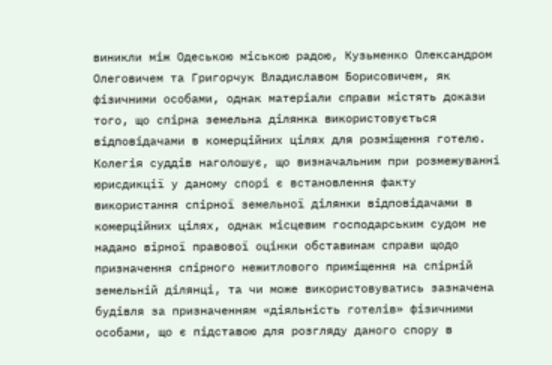виникли між Одеською міською радою, Кузьменко Олександром Олеговичем та Григорчук Владиславом Борисовичем, як фізичними особами, однак матеріали справи містять докази того, що спірна земельна ділянка використовується відповідачами в комерційних цілях для розміщення готелю.
Колегія суддів наголошує, що визначальним при розмежуванні юрисдикції у даному спорі є встановлення факту використання спірної земельної ділянки відповідачами в комерційних цілях, однак місцевим господарським судом не надано вірної правової оцінки обставинам справи щодо призначення спірного нежитлового приміщення на спірній земельній ділянці, та чи може використовуватись зазначена будівля за призначенням «діяльність готелів» фізичними особами, що є підставою для розгляду даного спору в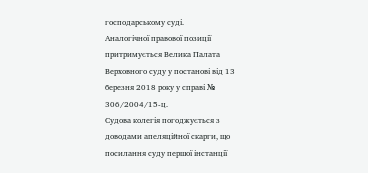господарському суді.
Аналогічної правової позиції притримується Велика Палата Верховного суду у постанові від 13 березня 2018 року у справі № 306/2004/15-ц.
Судова колегія погоджується з доводами апеляційної скарги, що посилання суду першої інстанції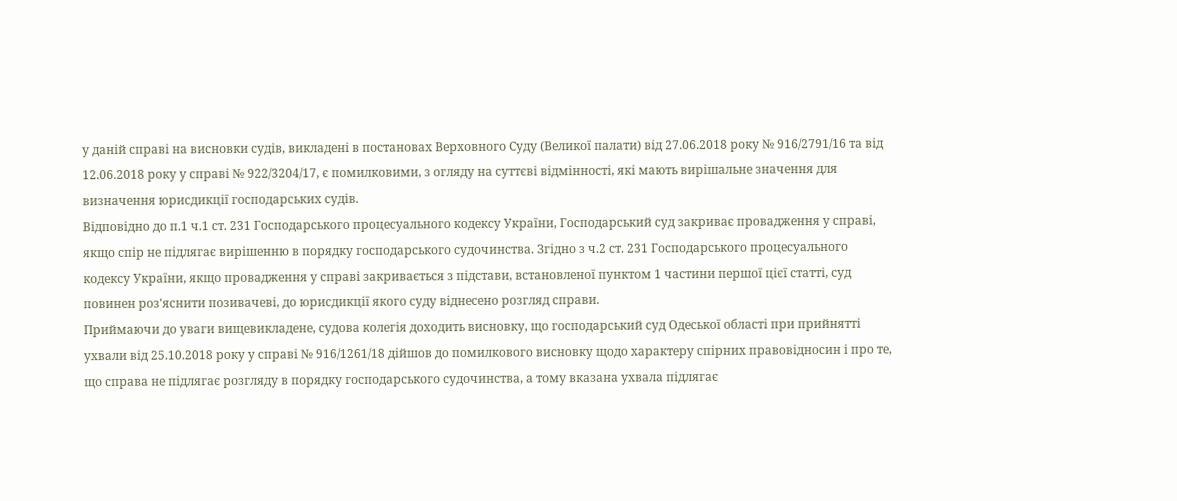у даній справі на висновки судів, викладені в постановах Верховного Суду (Великої палати) від 27.06.2018 року № 916/2791/16 та від 12.06.2018 року у справі № 922/3204/17, є помилковими, з огляду на суттєві відмінності, які мають вирішальне значення для визначення юрисдикції господарських судів.
Відповідно до п.1 ч.1 ст. 231 Господарського процесуального кодексу України, Господарський суд закриває провадження у справі, якщо спір не підлягає вирішенню в порядку господарського судочинства. Згідно з ч.2 ст. 231 Господарського процесуального кодексу України, якщо провадження у справі закривається з підстави, встановленої пунктом 1 частини першої цієї статті, суд повинен роз'яснити позивачеві, до юрисдикції якого суду віднесено розгляд справи.
Приймаючи до уваги вищевикладене, судова колегія доходить висновку, що господарський суд Одеської області при прийнятті ухвали від 25.10.2018 року у справі № 916/1261/18 дійшов до помилкового висновку щодо характеру спірних правовідносин і про те, що справа не підлягає розгляду в порядку господарського судочинства, а тому вказана ухвала підлягає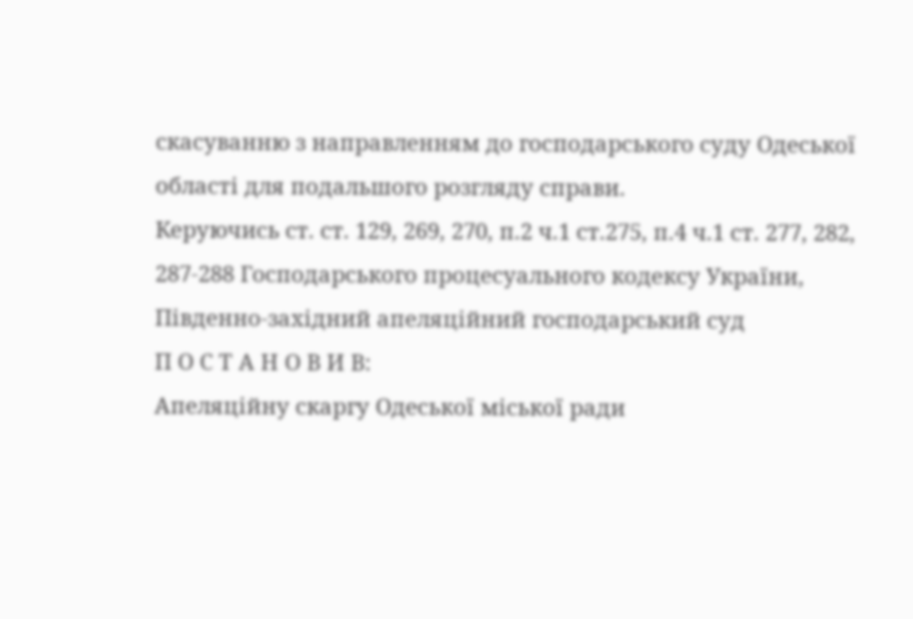скасуванню з направленням до господарського суду Одеської області для подальшого розгляду справи.
Керуючись ст. ст. 129, 269, 270, п.2 ч.1 ст.275, п.4 ч.1 ст. 277, 282, 287-288 Господарського процесуального кодексу України,
Південно-західний апеляційний господарський суд
П О С Т А Н О В И В:
Апеляційну скаргу Одеської міської ради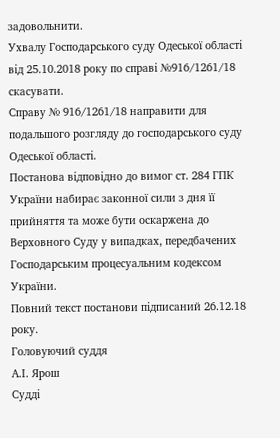задовольнити.
Ухвалу Господарського суду Одеської області від 25.10.2018 року по справі №916/1261/18 скасувати.
Справу № 916/1261/18 направити для подальшого розгляду до господарського суду Одеської області.
Постанова відповідно до вимог ст. 284 ГПК України набирає законної сили з дня її прийняття та може бути оскаржена до Верховного Суду у випадках, передбачених Господарським процесуальним кодексом України.
Повний текст постанови підписаний 26.12.18 року.
Головуючий суддя
А.І. Ярош
Судді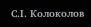С.І. Колоколов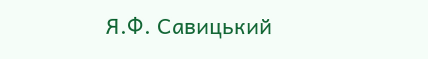Я.Ф. Савицький